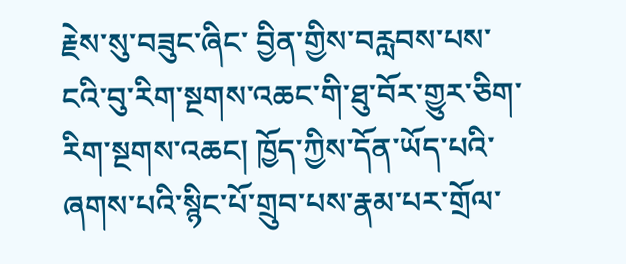རྗེས་སུ་བཟུང་ཞིང་ བྱིན་གྱིས་བརླབས་པས་ངའི་བུ་རིག་སྔགས་འཆང་གི་ཐུ་བོར་གྱུར་ཅིག་རིག་སྔགས་འཆང། ཁྱོད་ཀྱིས་དོན་ཡོད་པའི་ཞགས་པའི་སྙིང་པོ་གྲུབ་པས་རྣམ་པར་གྲོལ་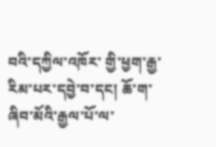བའི་དཀྱིལ་འཁོར་ གྱི་ཕྱག་རྒྱ་རིམ་པར་དབྱེ་བ་དང། ཆོ་ག་ཞིབ་མོའི་རྒྱལ་པོ་ལ་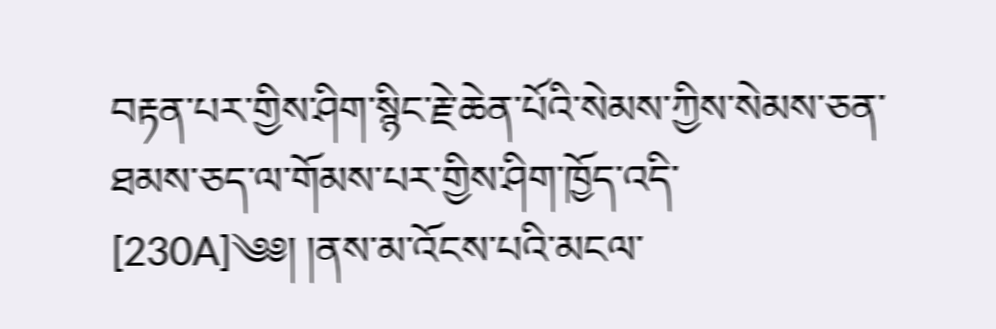བརྟན་པར་གྱིས་ཤིག་སྙིང་རྗེ་ཆེན་པོའི་སེམས་ཀྱིས་སེམས་ཅན་ཐམས་ཅད་ལ་གོམས་པར་གྱིས་ཤིག་ཁྱོད་འདི་ [230A]༄༅། །ནས་མ་འོངས་པའི་མངལ་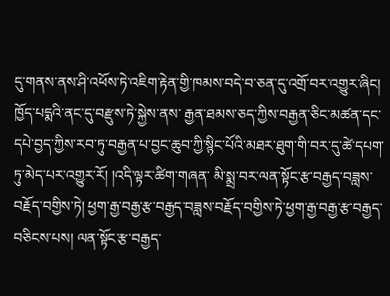དུ་གནས་ནས་ཤི་འཕོས་ཏེ་འཇིག་རྟེན་གྱི་ཁམས་བདེ་བ་ཅན་དུ་འགྲོ་བར་འགྱུར་ཞིང། ཁྱོད་པདྨའི་ནང་དུ་བརྫུས་ཏེ་སྐྱེས་ནས་ རྒྱན་ཐམས་ཅད་ཀྱིས་བརྒྱན་ཅིང་མཚན་དང་དཔེ་བྱད་ཀྱིས་རབ་ཏུ་བརྒྱན་པ་བྱང་ཆུབ་ཀྱི་སྙིང་པོའི་མཐར་ཐུག་གི་བར་དུ་ཚེ་དཔག་ཏུ་མེད་པར་འགྱུར་རོ། །འདི་ལྟར་ཚིག་གཞན་ མི་སྨྲ་བར་ལན་སྟོང་རྩ་བརྒྱད་བཟླས་བརྗོད་བགྱིས་ཏེ། ཕྱག་རྒྱ་བརྒྱ་རྩ་བརྒྱད་བཟླས་བརྗོད་བགྱིས་ཏེ་ཕྱག་རྒྱ་བརྒྱ་རྩ་བརྒྱད་བཅིངས་པས། ལན་སྟོང་རྩ་བརྒྱད་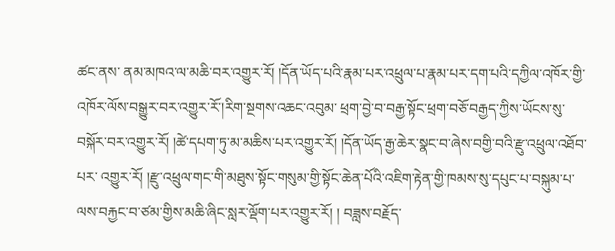ཚང་ནས་ ནམ་མཁའ་ལ་མཆི་བར་འགྱུར་རོ། །དོན་ཡོད་པའི་རྣམ་པར་འཕྲུལ་པ་རྣམ་པར་དག་པའི་དཀྱིལ་འཁོར་གྱི་འཁོར་ལོས་བསྒྱུར་བར་འགྱུར་རོ་།རིག་སྔགས་འཆང་འབུམ་ ཕྲག་བྱེ་བ་བརྒྱ་སྟོང་ཕྲག་བཅོ་བརྒྱད་ཀྱིས་ཡོངས་སུ་བསྐོར་བར་འགྱུར་རོ། །ཚེ་དཔག་ཏུ་མ་མཆིས་པར་འགྱུར་རོ། །དོན་ཡོད་རྒྱ་ཆེར་སྣང་བ་ཞེས་བགྱི་བའི་རྫུ་འཕྲུལ་འཐོབ་པར་ འགྱུར་རོ། །རྫུ་འཕྲུལ་གང་གི་མཐུས་སྟོང་གསུམ་གྱི་སྟོང་ཆེན་པོའི་འཇིག་རྟེན་གྱི་ཁམས་སུ་དཔུང་པ་བསྐུམ་པ་ལས་བརྐྱང་བ་ཙམ་གྱིས་མཆི་ཞིང་སླར་ལྡོག་པར་འགྱུར་རོ། ། བཟླས་བརྗོད་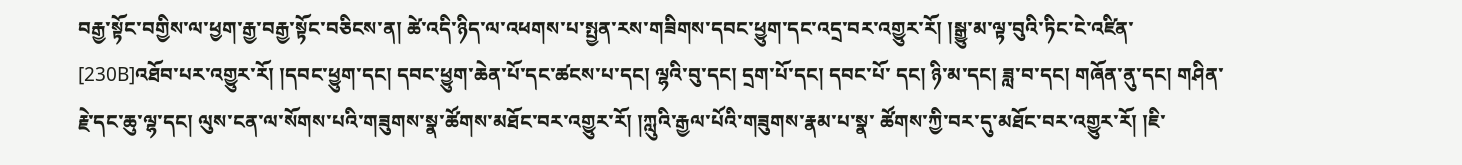བརྒྱ་སྟོང་བགྱིས་ལ་ཕྱག་རྒྱ་བརྒྱ་སྟོང་བཅིངས་ན། ཚེ་འདི་ཉིད་ལ་འཕགས་པ་སྤྱན་རས་གཟིགས་དབང་ཕྱུག་དང་འདྲ་བར་འགྱུར་རོ། །སྒྱུ་མ་ལྟ་བུའི་ཏིང་ངེ་འཛིན་ [230B]འཐོབ་པར་འགྱུར་རོ། །དབང་ཕྱུག་དང། དབང་ཕྱུག་ཆེན་པོ་དང་ཚངས་པ་དང། ལྷའི་བུ་དང། དྲག་པོ་དང། དབང་པོ་ དང། ཉི་མ་དང། ཟླ་བ་དང། གཞོན་ནུ་དང། གཤིན་རྗེ་དང་ཆུ་ལྷ་དང། ལུས་ངན་ལ་སོགས་པའི་གཟུགས་སྣ་ཚོགས་མཐོང་བར་འགྱུར་རོ། །ཀླུའི་རྒྱལ་པོའི་གཟུགས་རྣམ་པ་སྣ་ ཚོགས་ཀྱི་བར་དུ་མཐོང་བར་འགྱུར་རོ། །ཇི་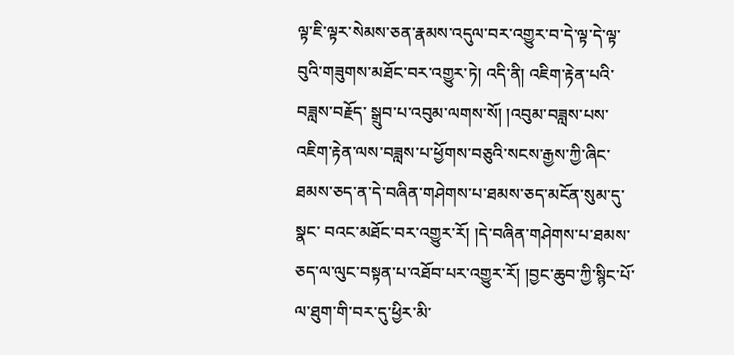ལྟ་ཇི་ལྟར་སེམས་ཅན་རྣམས་འདུལ་བར་འགྱུར་བ་དེ་ལྟ་དེ་ལྟ་བུའི་གཟུགས་མཐོང་བར་འགྱུར་ཏེ། འདི་ནི། འཇིག་རྟེན་པའི་བཟླས་བརྗོད་ སྒྲུབ་པ་འབུམ་ལགས་སོ། །འབུམ་བཟླས་པས་འཇིག་རྟེན་ལས་བཟླས་པ་ཕྱོགས་བཅུའི་སངས་རྒྱས་ཀྱི་ཞིང་ཐམས་ཅད་ན་དེ་བཞིན་གཤེགས་པ་ཐམས་ཅད་མངོན་སུམ་དུ་སྣང་ བའང་མཐོང་བར་འགྱུར་རོ། །དེ་བཞིན་གཤེགས་པ་ཐམས་ཅད་ལ་ལུང་བསྟན་པ་འཐོབ་པར་འགྱུར་རོ། །བྱང་ཆུབ་ཀྱི་སྙིང་པོ་ལ་ཐུག་གི་བར་དུ་ཕྱིར་མི་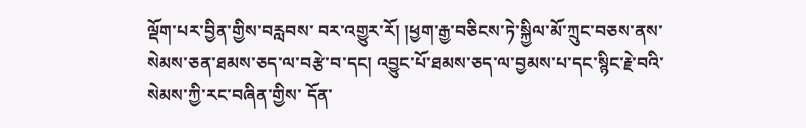ལྡོག་པར་བྱིན་གྱིས་བརླབས་ བར་འགྱུར་རོ། །ཕྱག་རྒྱ་བཅིངས་ཏེ་སྐྱིལ་མོ་ཀྲུང་བཅས་ནས་སེམས་ཅན་ཐམས་ཅད་ལ་བརྩེ་བ་དང། འབྱུང་པོ་ཐམས་ཅད་ལ་བྱམས་པ་དང་སྙིང་རྗེ་བའི་སེམས་ཀྱི་རང་བཞིན་གྱིས་ དོན་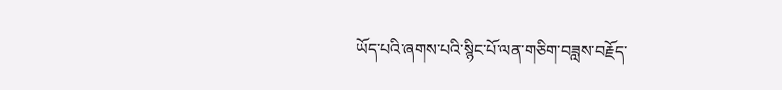ཡོད་པའི་ཞགས་པའི་སྙིང་པོ་ལན་གཅིག་བཟླས་བརྗོད་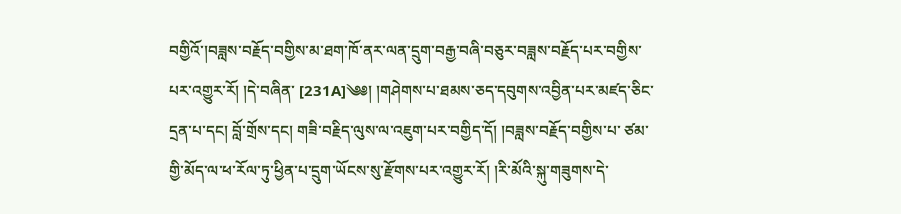བགྱིའོ་།བཟླས་བརྗོད་བགྱིས་མ་ཐག་ཁོ་ནར་ལན་དྲུག་བརྒྱ་བཞི་བཅུར་བཟླས་བརྗོད་པར་བགྱིས་པར་འགྱུར་རོ། །དེ་བཞིན་ [231A]༄༅། །གཤེགས་པ་ཐམས་ཅད་དབུགས་འབྱིན་པར་མཛད་ཅིང་དྲན་པ་དང། བློ་གྲོས་དང། གཟི་བརྗིད་ལུས་ལ་འཇུག་པར་བགྱིད་དོ། །བཟླས་བརྗོད་བགྱིས་པ་ ཙམ་གྱི་མོད་ལ་ཕ་རོལ་ཏུ་ཕྱིན་པ་དྲུག་ཡོངས་སུ་རྫོགས་པར་འགྱུར་རོ། །རི་མོའི་སྐུ་གཟུགས་དེ་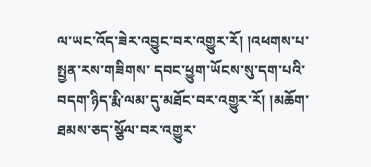ལ་ཡང་འོད་ཟེར་འབྱུང་བར་འགྱུར་རོ། །འཕགས་པ་སྤྱན་རས་གཟིགས་ དབང་ཕྱུག་ཡོངས་སུ་དག་པའི་བདག་ཉིད་རྨི་ལམ་དུ་མཐོང་བར་འགྱུར་རོ། །མཆོག་ཐམས་ཅད་སྩོལ་བར་འགྱུར་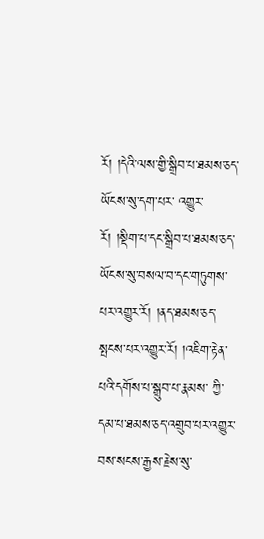རོ། །དེའི་ལས་གྱི་སྒྲིབ་པ་ཐམས་ཅད་ཡོངས་སུ་དག་པར་ འགྱུར་རོ། །སྡིག་པ་དང་སྒྲིབ་པ་ཐམས་ཅད་ཡོངས་སུ་བསལ་བ་དང་གཏུགས་པར་འགྱུར་རོ། །ནད་ཐམས་ཅད་སྤངས་པར་འགྱུར་རོ། །འཇིག་རྟེན་པའི་དགོས་པ་སྒྲུབ་པ་རྣམས་ ཀྱི་དམ་པ་ཐམས་ཅད་འགྲུབ་པར་འགྱུར་བས་སངས་རྒྱས་རྗེས་སུ་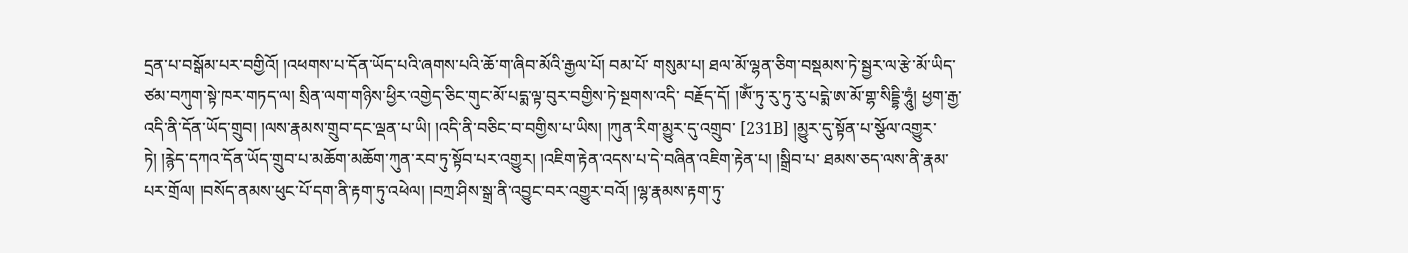དྲན་པ་བསྒོམ་པར་བགྱིའོ། །འཕགས་པ་དོན་ཡོད་པའི་ཞགས་པའི་ཆོ་ག་ཞིབ་མོའི་རྒྱལ་པོ། བམ་པོ་ གསུམ་པ། ཐལ་མོ་ལྷན་ཅིག་བསྡམས་ཏེ་སྦྱར་ལ་རྩེ་མོ་ཡིད་ཙམ་བཀུག་སྟེ་ཁར་གཏད་ལ། སྲིན་ལག་གཉིས་ཕྱིར་འགྱེད་ཅིང་གུང་མོ་པདྨ་ལྟ་བུར་བགྱིས་ཏེ་སྔགས་འདི་ བརྗོད་དོ། །ཨོཾ་ཏུ་རུ་ཏུ་རུ་པདྨེ་ཨ་མོ་གྷ་སིདྡྷི་ཧཱུཾ། ཕྱག་རྒྱ་འདི་ནི་དོན་ཡོད་གྲུབ། །ལས་རྣམས་གྲུབ་དང་ལྡན་པ་ཡི། །འདི་ནི་བཅིང་བ་བགྱིས་པ་ཡིས། །ཀུན་རིག་མྱུར་དུ་འགྲུབ་ [231B] །མྱུར་དུ་སྟོན་པ་སྩོལ་འགྱུར་ཏེ། །རྙེད་དཀའ་དོན་ཡོད་གྲུབ་པ་མཆོག་མཆོག་ཀུན་རབ་ཏུ་སྟོབ་པར་འགྱུར། །འཇིག་རྟེན་འདས་པ་དེ་བཞིན་འཇིག་རྟེན་པ། །སྒྲིབ་པ་ ཐམས་ཅད་ལས་ནི་རྣམ་པར་གྲོལ། །བསོད་ནམས་ཕུང་པོ་དག་ནི་རྟག་ཏུ་འཕེལ། །བཀྲ་ཤིས་སྒྲ་ནི་འབྱུང་བར་འགྱུར་བའོ། །ལྷ་རྣམས་རྟག་ཏུ་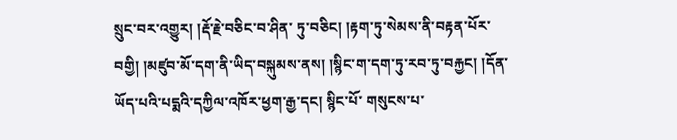སྲུང་བར་འགྱུར། །རྡོ་རྗེ་བཅིང་བ་ཤིན་ ཏུ་བཅིང། །རྟག་ཏུ་སེམས་ནི་བརྟན་པོར་བགྱི། །མཛུབ་མོ་དག་ནི་ཡིད་བསྐུམས་ནས། །སྙིང་ག་དག་ཏུ་རབ་ཏུ་བརྐྱང། །དོན་ཡོད་པའི་པདྨའི་དཀྱིལ་འཁོར་ཕྱག་རྒྱ་དང། སྙིང་པོ་ གསུངས་པ་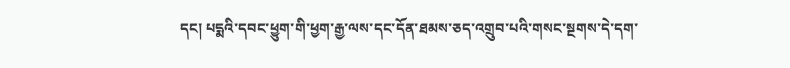དང། པདྨའི་དབང་ཕྱུག་གི་ཕྱག་རྒྱ་ལས་དང་དོན་ཐམས་ཅད་འགྲུབ་པའི་གསང་སྔགས་དེ་དག་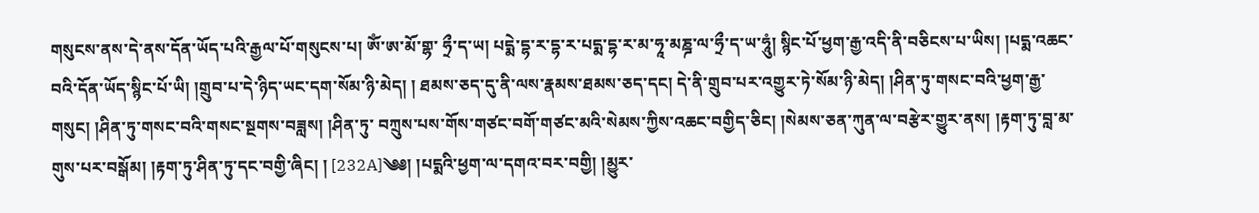གསུངས་ནས་དེ་ནས་དོན་ཡོད་པའི་རྒྱལ་པོ་གསུངས་པ། ཨོཾ་ཨ་མོ་གྷ་ ཧྲྀ་ད་ཡ། པདྨེ་དྷ་ར་དྷ་ར་པདྨ་དྷ་ར་མ་ཧཱ་མཎྜ་ལ་ཧྲྀ་ད་ཡ་ཧཱུཾ། སྙིང་པོ་ཕྱག་རྒྱ་འདི་ནི་བཅིངས་པ་ཡིས། །པདྨ་འཆང་བའི་དོན་ཡོད་སྙིང་པོ་ཡི། །གྲུབ་པ་དེ་ཉིད་ཡང་དག་སོམ་ཉི་མེད། ། ཐམས་ཅད་དུ་ནི་ལས་རྣམས་ཐམས་ཅད་དང། དེ་ནི་གྲུབ་པར་འགྱུར་ཏེ་སོམ་ཉི་མེད། །ཤིན་ཏུ་གསང་བའི་ཕྱག་རྒྱ་གསུང། །ཤིན་ཏུ་གསང་བའི་གསང་སྔགས་བཟླས། །ཤིན་ཏུ་ བཀྲུས་པས་གོས་གཙང་བགོ་གཙང་མའི་སེམས་ཀྱིས་འཆང་བགྱིད་ཅིང། །སེམས་ཅན་ཀུན་ལ་བརྩེར་གྱུར་ནས། །རྟག་ཏུ་བླ་མ་གུས་པར་བསྒོམ། །རྟག་ཏུ་ཤིན་ཏུ་དང་བགྱི་ཞིང། ། [232A]༄༅། །པདྨའི་ཕྱག་ལ་དགའ་བར་བགྱི། །མྱུར་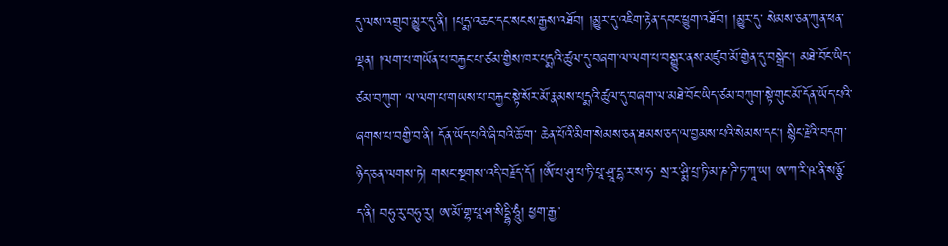དུ་ལས་འགྲུབ་མྱུར་དུ་ནི། །པདྨ་འཆང་དང་སངས་རྒྱས་འཐོབ། །མྱུར་དུ་འཇིག་རྟེན་དབང་ཕྱུག་འཐོབ། །མྱུར་དུ་ སེམས་ཅན་ཀུན་ཕན་ལྡན། །ལག་པ་གཡོན་པ་བརྐྱང་པ་ཙམ་གྱིས་ཁར་པདྨའི་ཚུལ་དུ་བཞག་ལ་ལག་པ་བསྒྱུར་ནས་མཛུབ་མོ་གྱེན་དུ་བསྒྲེང། མཐེ་བོང་ཡིད་ཙམ་བཀུག་ ལ་ལག་པ་གཡས་པ་བརྐྱང་སྟེ་སོར་མོ་རྣམས་པདྨའི་ཚུལ་དུ་བཞག་ལ་མཐེ་བོང་ཡིད་ཙམ་བཀུག་སྟེ་གུང་མོ་དོན་ཡོད་པའི་ཞགས་པ་བགྱི་བ་ནི། དོན་ཡོད་པའི་ཞི་བའི་ཆོ་ག་ ཆེན་པོའི་མིག་སེམས་ཅན་ཐམས་ཅད་ལ་བྱམས་པའི་སེམས་དང། སྙིང་རྗེའི་བདག་ཉིད་ཅན་ལགས་ཏེ། གསང་སྔགས་འདི་བརྗོད་དོ། །ཨོཾ་པ་ཤུ་པ་ཏི་པཱ་ཤྲཱ་དྷ་ར་ས་ཧ་ སྲ་ར་ཤྨི་པྲ་ཏི་མ་ཎ་ཌི་ཏ་ཀཱ་ཡ། ཨ་ཀ་རི་ཥ་ནི་སཉྩོ་ད་ནི། བཧུ་རུ་བཧུ་རུ། ཨ་མོ་གྷ་པཱ་ཤ་སིདྡྷི་ཧཱུཾ། ཕྱག་རྒྱ་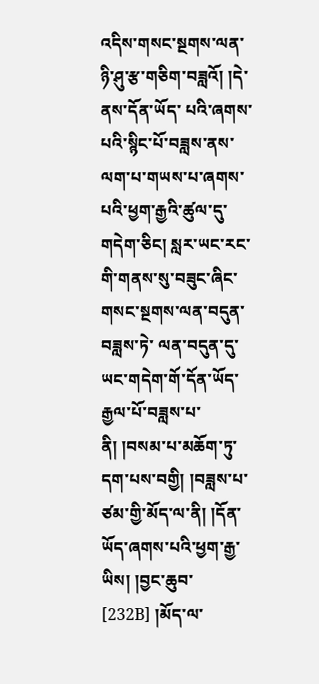འདིས་གསང་སྔགས་ལན་ཉི་ཤུ་རྩ་གཅིག་བཟླའོ། །དེ་ནས་དོན་ཡོད་ པའི་ཞགས་པའི་སྙིང་པོ་བཟླས་ནས་ལག་པ་གཡས་པ་ཞགས་པའི་ཕྱག་རྒྱའི་ཚུལ་དུ་གདེག་ཅིང། སླར་ཡང་རང་གི་གནས་སུ་བཟུང་ཞིང་གསང་སྔགས་ལན་བདུན་བཟླས་ཏེ་ ལན་བདུན་དུ་ཡང་གདེག་གོ་དོན་ཡོད་རྒྱལ་པོ་བཟླས་པ་ནི། །བསམ་པ་མཆོག་ཏུ་དག་པས་བགྱི། །བཟླས་པ་ཙམ་གྱི་མོད་ལ་ནི། །དོན་ཡོད་ཞགས་པའི་ཕྱག་རྒྱ་ཡིས། །བྱང་ཆུབ་ [232B] །མོད་ལ་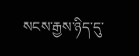སངས་རྒྱས་ཉིད་དུ་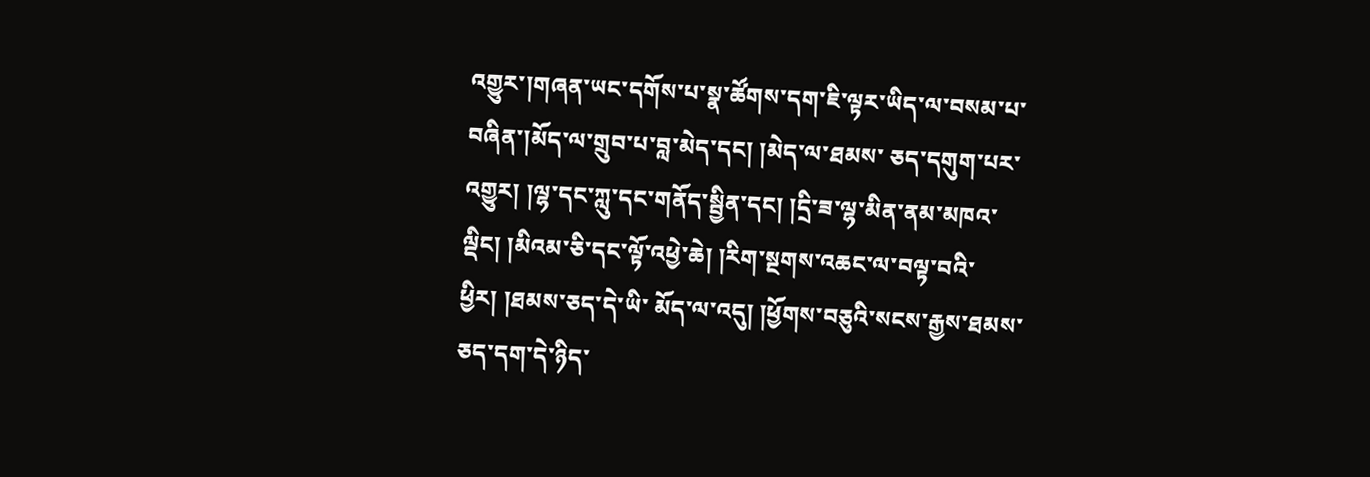འགྱུར་།གཞན་ཡང་དགོས་པ་སྣ་ཚོགས་དག་ཇི་ལྟར་ཡིད་ལ་བསམ་པ་བཞིན་།མོད་ལ་གྲུབ་པ་བླ་མེད་དང། །མེད་ལ་ཐམས་ ཅད་དགུག་པར་འགྱུར། །ལྷ་དང་ཀླུ་དང་གནོད་སྦྱིན་དང། །དྲི་ཟ་ལྷ་མིན་ནམ་མཁའ་ལྡིང། །མིའམ་ཅི་དང་ལྟོ་འཕྱེ་ཆེ། །རིག་སྔགས་འཆང་ལ་བལྟ་བའི་ཕྱིར། །ཐམས་ཅད་དེ་ཡི་ མོད་ལ་འདུ། །ཕྱོགས་བཅུའི་སངས་རྒྱས་ཐམས་ཅད་དག་དེ་ཉིད་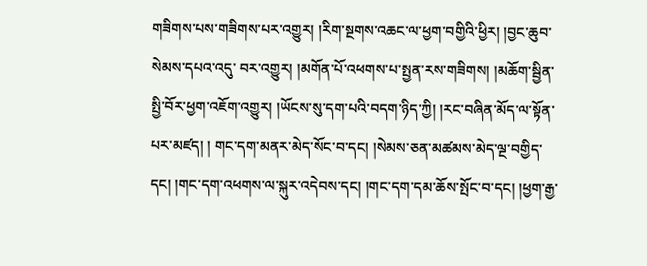གཟིགས་པས་གཟིགས་པར་འགྱུར། །རིག་སྔགས་འཆང་ལ་ཕྱག་བགྱིའི་ཕྱིར། །བྱང་ཆུབ་སེམས་དཔའ་འདུ་ བར་འགྱུར། །མགོན་པོ་འཕགས་པ་སྤྱན་རས་གཟིགས། །མཆོག་སྦྱིན་སྤྱི་བོར་ཕྱག་འཇོག་འགྱུར། །ཡོངས་སུ་དག་པའི་བདག་ཉིད་ཀྱི། །རང་བཞིན་མོད་ལ་སྟོན་པར་མཛད། ། གང་དག་མནར་མེད་སོང་བ་དང། །སེམས་ཅན་མཚམས་མེད་ལྔ་བགྱིད་དང། །གང་དག་འཕགས་ལ་སྐུར་འདེབས་དང། །གང་དག་དམ་ཆོས་སྤོང་བ་དང། །ཕྱག་རྒྱ་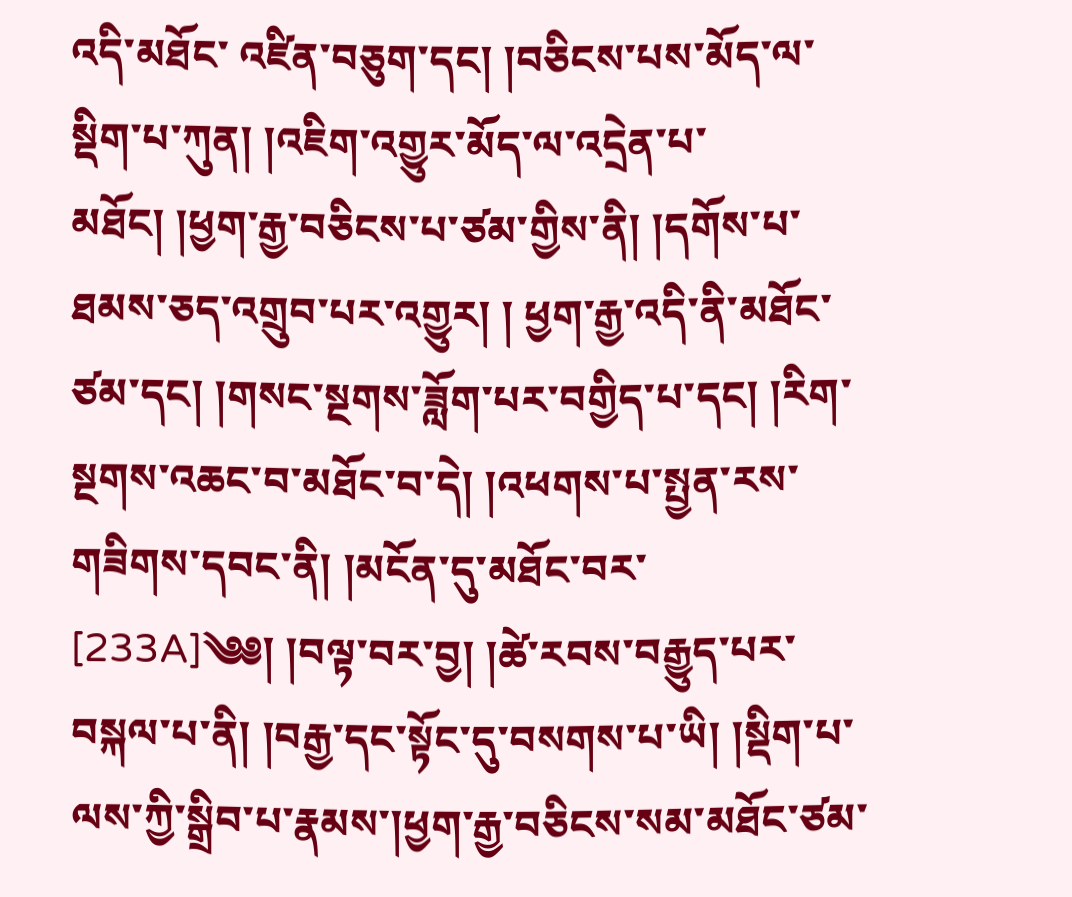འདི་མཐོང་ འཛིན་བཅུག་དང། །བཅིངས་པས་མོད་ལ་སྡིག་པ་ཀུན། །འཇིག་འགྱུར་མོད་ལ་འདྲེན་པ་མཐོང། །ཕྱག་རྒྱ་བཅིངས་པ་ཙམ་གྱིས་ནི། །དགོས་པ་ཐམས་ཅད་འགྲུབ་པར་འགྱུར། ། ཕྱག་རྒྱ་འདི་ནི་མཐོང་ཙམ་དང། །གསང་སྔགས་ཟློག་པར་བགྱིད་པ་དང། །རིག་སྔགས་འཆང་བ་མཐོང་བ་དེ། །འཕགས་པ་སྤྱན་རས་གཟིགས་དབང་ནི། །མངོན་དུ་མཐོང་བར་ [233A]༄༅། །བལྟ་བར་བྱ། །ཚེ་རབས་བརྒྱུད་པར་བསྐལ་པ་ནི། །བརྒྱ་དང་སྟོང་དུ་བསགས་པ་ཡི། །སྡིག་པ་ལས་ཀྱི་སྒྲིབ་པ་རྣམས་།ཕྱག་རྒྱ་བཅིངས་སམ་མཐོང་ཙམ་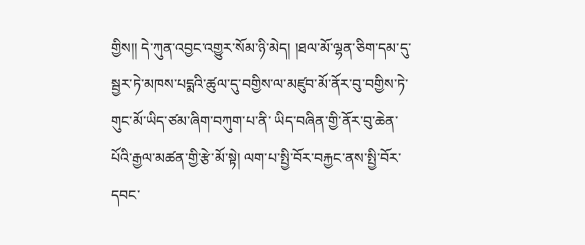གྱིས།། དེ་ཀུན་འབྱང་འགྱུར་སོམ་ཉི་མེད། །ཐལ་མོ་ལྷན་ཅིག་དམ་དུ་སྦྱར་ཏེ་མཁས་པདྨའི་ཚུལ་དུ་བགྱིས་ལ་མཛུབ་མོ་ནོར་བུ་བགྱིས་ཏེ་གུང་མོ་ཡིད་ཙམ་ཞིག་བཀུག་པ་ནི་ ཡིད་བཞིན་གྱི་ནོར་བུ་ཆེན་པོའི་རྒྱལ་མཚན་གྱི་རྩེ་མོ་སྟེ། ལག་པ་སྤྱི་བོར་བརྐྱང་ནས་སྤྱི་བོར་དབང་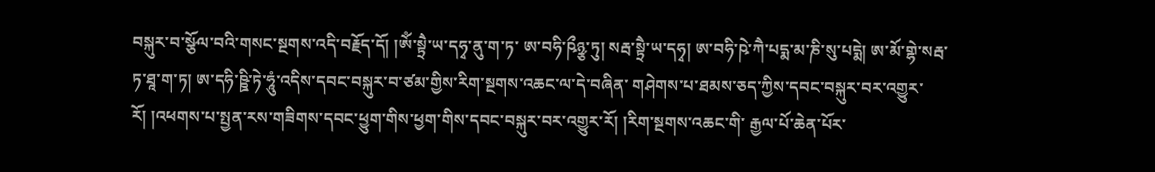བསྐུར་བ་སྩོལ་བའི་གསང་སྔགས་འདི་བརྗོད་དོ། །ཨོཾ་སྟྲཻ་ཡ་དཧྭ་ནུ་ག་ཏ་ ཨ་བཧི་ཥྀཉྩ་ཏུ། སརྦ་སྟྲཻ་ཡ་དཧྭ། ཨ་བཧི་ཥེ་ཀཻ་པདྨ་མ་ཎི་སུ་པདྨེ། ཨ་མོ་གྷེ་སརྦ་ཏ་ཐཱ་ག་ཏ། ཨ་དཧི་ཥྛི་ཏེ་ཧཱུཾ་འདིས་དབང་བསྐུར་བ་ཙམ་གྱིས་རིག་སྔགས་འཆང་ལ་དེ་བཞིན་ གཤེགས་པ་ཐམས་ཅད་ཀྱིས་དབང་བསྐུར་བར་འགྱུར་རོ། །འཕགས་པ་སྤྱན་རས་གཟིགས་དབང་ཕྱུག་གིས་ཕྱག་གིས་དབང་བསྐུར་བར་འགྱུར་རོ། །རིག་སྔགས་འཆང་གི་ རྒྱལ་པོ་ཆེན་པོར་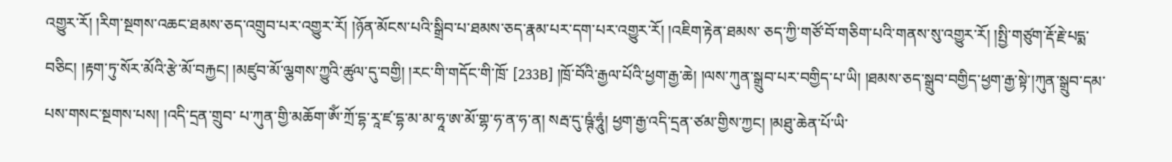འགྱུར་རོ། །རིག་སྔགས་འཆང་ཐམས་ཅད་འགྲུབ་པར་འགྱུར་རོ། །ཉོན་མོངས་པའི་སྒྲིབ་པ་ཐམས་ཅད་རྣམ་པར་དག་པར་འགྱུར་རོ། །འཇིག་རྟེན་ཐམས་ ཅད་ཀྱི་གཙོ་བོ་གཅིག་པའི་གནས་སུ་འགྱུར་རོ། །སྤྱི་གཙུག་རྡོ་རྗེ་པདྨ་བཅིང། །རྟག་ཏུ་སོར་མོའི་རྩེ་མོ་བརྐྱང། །མཛུབ་མོ་ལྕགས་ཀྱུའི་ཚུལ་དུ་བགྱི། །རང་གི་གདོང་གི་ཁྲོ་ [233B] །ཁྲོ་བོའི་རྒྱལ་པོའི་ཕྱག་རྒྱ་ཆེ། །ལས་ཀུན་སྒྲུབ་པར་བགྱིད་པ་ཡི། །ཐམས་ཅད་སྒྲུབ་བགྱིད་ཕྱག་རྒྱ་སྟེ་།ཀུན་སྒྲུབ་དམ་པས་གསང་སྔགས་པས། །འདི་དྲན་གྲུབ་ པ་ཀུན་གྱི་མཆོག་ཨོཾ་ཀྲོ་དྷ་རཱ་ཛ་དྷ་མ་མ་ཧཱ་ཨ་མོ་གྷ་ཧ་ན་ཧ་ན། སརྦ་དུ་ཥྚཾ་ཧཱུཾ། ཕྱག་རྒྱ་འདི་དྲན་ཙམ་གྱིས་ཀྱང། །མཐུ་ཆེན་པོ་ཡི་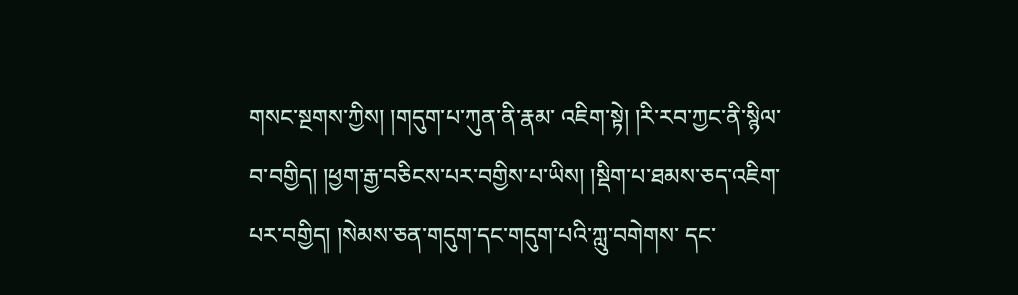གསང་སྔགས་ཀྱིས། །གདུག་པ་ཀུན་ནི་རྣམ་ འཇིག་སྟེ། །རི་རབ་ཀྱང་ནི་སྙིལ་བ་བགྱིད། །ཕྱག་རྒྱ་བཅིངས་པར་བགྱིས་པ་ཡིས། །སྡིག་པ་ཐམས་ཅད་འཇིག་པར་བགྱིད། །སེམས་ཅན་གདུག་དང་གདུག་པའི་ཀླུ་བགེགས་ དང་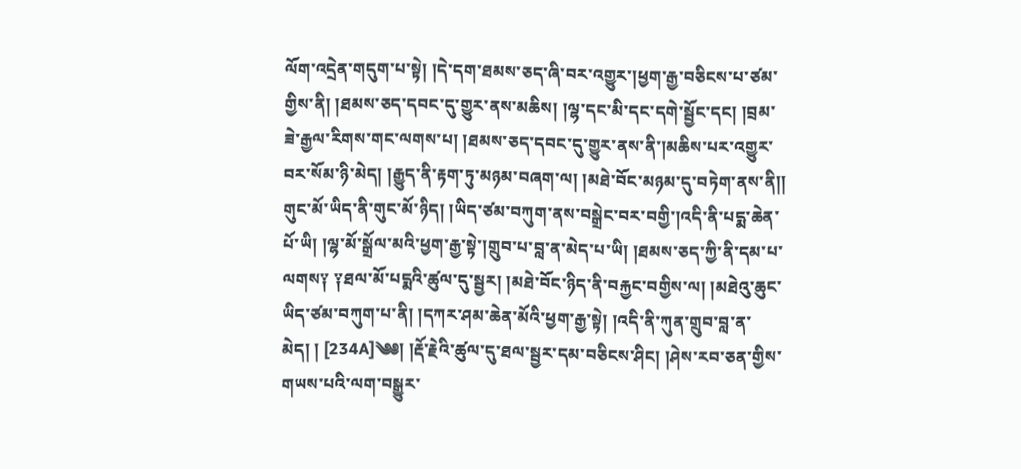ལོག་འདྲེན་གདུག་པ་སྟེ། །དེ་དག་ཐམས་ཅད་ཞི་བར་འགྱུར་།ཕྱག་རྒྱ་བཅིངས་པ་ཙམ་གྱིས་ནི། །ཐམས་ཅད་དབང་དུ་གྱུར་ནས་མཆིས། །ལྷ་དང་མི་དང་དགེ་སྦྱོང་དང། །བྲམ་ ཟེ་རྒྱལ་རིགས་གང་ལགས་པ། །ཐམས་ཅད་དབང་དུ་གྱུར་ནས་ནི་།མཆིས་པར་འགྱུར་བར་སོམ་ཉི་མེད། །རྒྱུད་ནི་རྟག་ཏུ་མཉམ་བཞག་ལ། །མཐེ་བོང་མཉམ་དུ་བཏེག་ནས་ནི།། གུང་མོ་ཡིད་ནི་གུང་མོ་ཉིད། །ཡིད་ཙམ་བཀུག་ནས་བསྒྲེང་བར་བགྱི་།འདི་ནི་པདྨ་ཆེན་པོ་ཡི། །ལྷ་མོ་སྒྲོལ་མའི་ཕྱག་རྒྱ་སྟེ་།གྲུབ་པ་བླ་ན་མེད་པ་ཡི། །ཐམས་ཅད་ཀྱི་ནི་དམ་པ་ ལགས༑ ༑ཐལ་མོ་པདྨའི་ཚུལ་དུ་སྦྱར། །མཐེ་བོང་ཉིད་ནི་བརྐྱང་བགྱིས་ལ། །མཐེའུ་ཆུང་ཡིད་ཙམ་བཀུག་པ་ནི། །དཀར་ཤམ་ཆེན་མོའི་ཕྱག་རྒྱ་སྟེ། །འདི་ནི་ཀུན་གྲུབ་བླ་ན་མེད། ། [234A]༄༅། །རྡོ་རྗེའི་ཚུལ་དུ་ཐལ་སྦྱར་དམ་བཅིངས་ཤིང། །ཤེས་རབ་ཅན་གྱིས་གཡས་པའི་ལག་བསྒྱུར་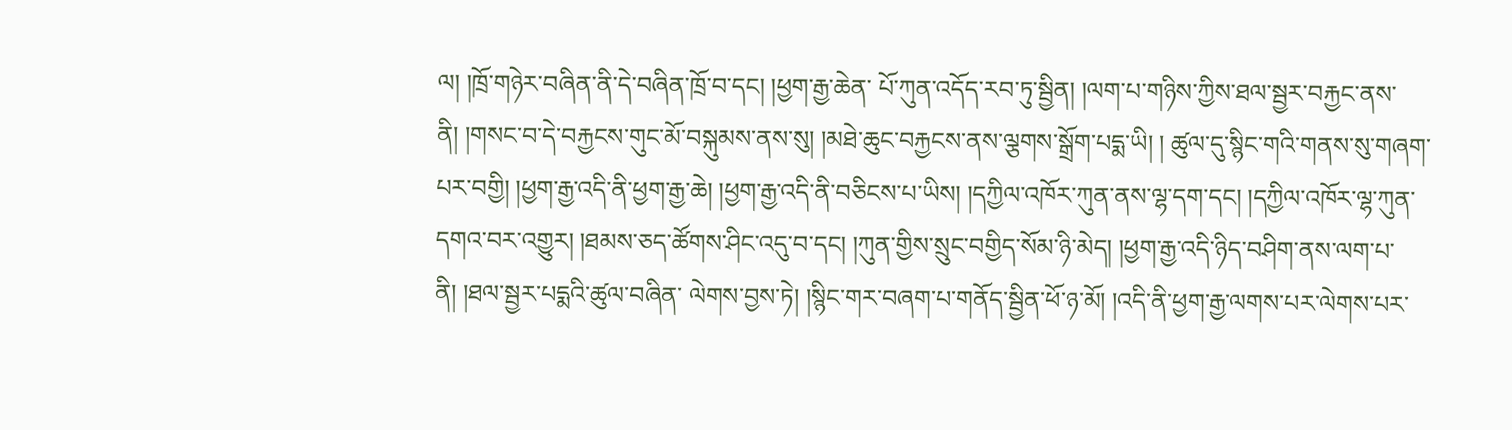ལ། །ཁྲོ་གཉེར་བཞིན་ནི་དེ་བཞིན་ཁྲོ་བ་དང། །ཕྱག་རྒྱ་ཆེན་ པོ་ཀུན་འདོད་རབ་ཏུ་སྦྱིན། །ལག་པ་གཉིས་ཀྱིས་ཐལ་སྦྱར་བརྐྱང་ནས་ནི། །གསང་བ་དེ་བརྐྱངས་གུང་མོ་བསྐུམས་ནས་སུ། །མཐེ་ཆུང་བརྐྱངས་ནས་ལྕགས་སྒྲོག་པདྨ་ཡི། ། ཚུལ་དུ་སྙིང་གའི་གནས་སུ་གཞག་པར་བགྱི། །ཕྱག་རྒྱ་འདི་ནི་ཕྱག་རྒྱ་ཆེ། །ཕྱག་རྒྱ་འདི་ནི་བཅིངས་པ་ཡིས། །དཀྱིལ་འཁོར་ཀུན་ནས་ལྷ་དག་དང། །དཀྱིལ་འཁོར་ལྷ་ཀུན་ དགའ་བར་འགྱུར། །ཐམས་ཅད་ཚོགས་ཤིང་འདུ་བ་དང། །ཀུན་གྱིས་སྲུང་བགྱིད་སོམ་ཉི་མེད། །ཕྱག་རྒྱ་འདི་ཉིད་བཤིག་ནས་ལག་པ་ནི། །ཐལ་སྦྱར་པདྨའི་ཚུལ་བཞིན་ ལེགས་བྱས་ཏེ། །སྙིང་གར་བཞག་པ་གནོད་སྦྱིན་ཕོ་ཉ་མོ། །འདི་ནི་ཕྱག་རྒྱ་ལགས་པར་ལེགས་པར་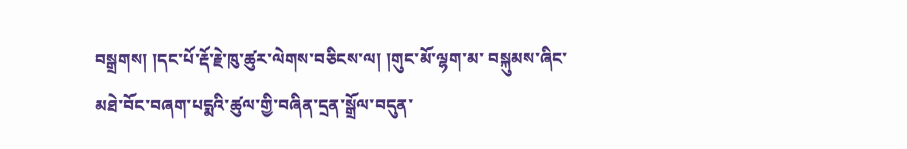བསྒྲགས། །དང་པོ་རྡོ་རྗེ་ཁུ་ཚུར་ལེགས་བཅིངས་ལ། །གུང་མོ་ལྷག་མ་ བསྐུམས་ཞིང་མཐེ་བོང་བཞག་པདྨའི་ཚུལ་གྱི་བཞིན་དྲན་སྒྲོལ་བདུན་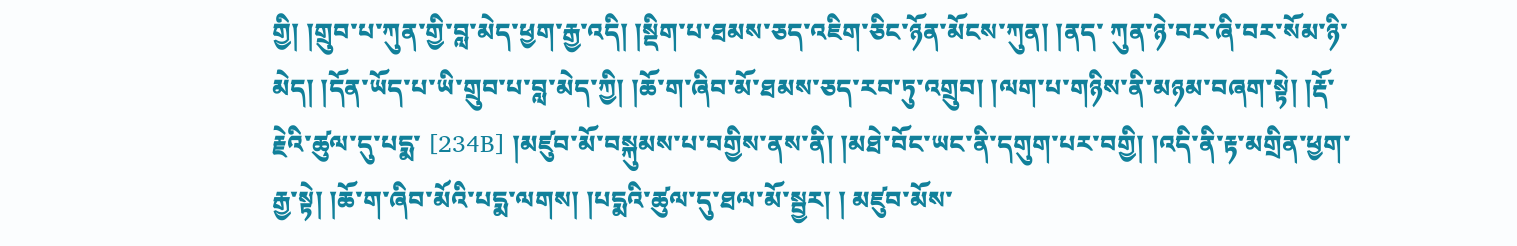གྱི། །གྲུབ་པ་ཀུན་གྱི་བླ་མེད་ཕྱག་རྒྱ་འདི། །སྡིག་པ་ཐམས་ཅད་འཇིག་ཅིང་ཉོན་མོངས་ཀུན། །ནད་ ཀུན་ཉེ་བར་ཞི་བར་སོམ་ཉི་མེད། །དོན་ཡོད་པ་ཡི་གྲུབ་པ་བླ་མེད་ཀྱི། །ཆོ་ག་ཞིབ་མོ་ཐམས་ཅད་རབ་ཏུ་འགྲུབ། །ལག་པ་གཉིས་ནི་མཉམ་བཞག་སྟེ། །རྡོ་རྗེའི་ཚུལ་དུ་པདྨ་ [234B] །མཛུབ་མོ་བསྐུམས་པ་བགྱིས་ནས་ནི། །མཐེ་བོང་ཡང་ནི་དགུག་པར་བགྱི། །འདི་ནི་རྟ་མགྲིན་ཕྱག་རྒྱ་སྟེ། །ཆོ་ག་ཞིབ་མོའི་པདྨ་ལགས། །པདྨའི་ཚུལ་དུ་ཐལ་མོ་སྦྱར། ། མཛུབ་མོས་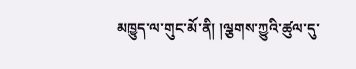མཁྱུད་ལ་གུང་མོ་ནི། །ལྕགས་ཀྱུའི་ཚུལ་དུ་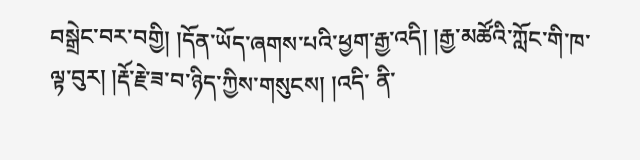བསྒྲེང་བར་བགྱི། །དོན་ཡོད་ཞགས་པའི་ཕྱག་རྒྱ་འདི། །རྒྱ་མཚོའི་ཀློང་གི་ཁ་ལྟ་བུར། །རྡོ་རྗེ་ཟ་བ་ཉིད་ཀྱིས་གསུངས། །འདི་ ནི་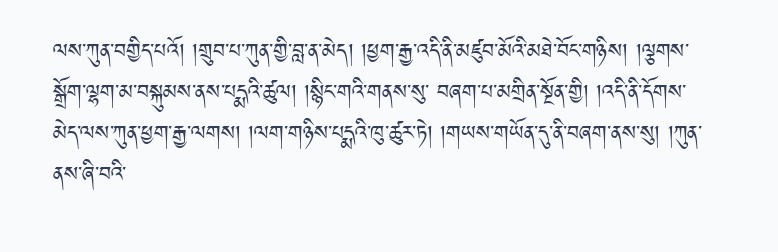ལས་ཀུན་བགྱིད་པའོ། །གྲུབ་པ་ཀུན་གྱི་བླ་ན་མེད། །ཕྱག་རྒྱ་འདི་ནི་མཛུབ་མོའི་མཐེ་བོང་གཉིས། །ལྕགས་སྒྲོག་ལྷག་མ་བསྐུམས་ནས་པདྨའི་ཚུལ། །སྙིང་གའི་གནས་སུ་ བཞག་པ་མགྲིན་སྔོན་གྱི། །འདི་ནི་དོགས་མེད་ལས་ཀུན་ཕྱག་རྒྱ་ལགས། །ལག་གཉིས་པདྨའི་ཁུ་ཚུར་ཏེ། །གཡས་གཡོན་དུ་ནི་བཞག་ནས་སུ། །ཀུན་ནས་ཞི་བའི་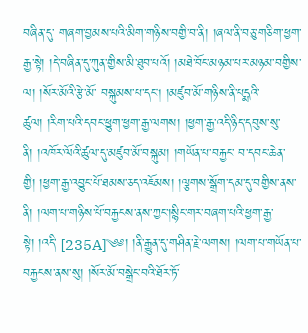བཞིན་དུ་ གཞག་བྱམས་པའི་མིག་གཉིས་བགྱི་བ་ནི། །ཞལ་ནི་བཅུ་གཅིག་ཕྱག་རྒྱ་སྟེ། །དེ་བཞིན་དུ་ཀུན་གྱིས་མི་ཐུབ་པའོ། །མཐེ་བོང་མཉམ་པར་མཉམ་བགྱིས་ལ། །སོར་མོའི་རྩེ་མོ་ བསྐུམས་པ་དང། །མཛུབ་མོ་གཉིས་ནི་པདྨའི་ཚུལ། །རིག་པའི་དབང་ཕྱུག་ཕྱག་རྒྱ་ལགས། །ཕྱག་རྒྱ་འདི་ཉིད་དབུས་སུ་ནི། །འཁོར་ལོའི་ཚུལ་དུ་མཛུབ་མོ་བསྐུམ། །གཡོན་པ་བརྐྱང་ བ་དབང་ཆེན་གྱི། །ཕྱག་རྒྱ་འབྱུང་པོ་ཐམས་ཅད་འཇོམས། །ལྕགས་སྒྲོག་དམ་དུ་བགྱིས་ནས་ནི། །ལག་པ་གཉིས་པོ་བརྐྱངས་ནས་ཀྱང་།སྙིང་གར་བཞག་པའི་ཕྱག་རྒྱ་སྟེ། །འདི་ [235A]༄༅། །ནི་རྒྱུན་དུ་གཤིན་རྗེ་ལགས། །ལག་པ་གཡོན་པ་བརྐྱངས་ནས་སུ། །སོར་མོ་བསྒྲེང་བའི་ཐོར་ཏོ་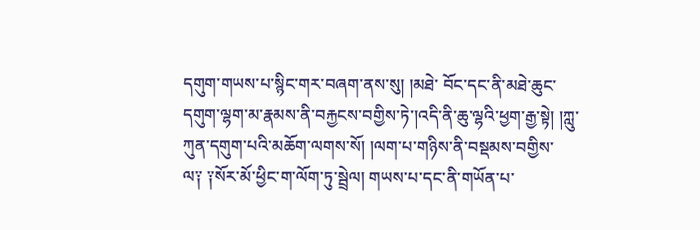དགུག་གཡས་པ་སྙིང་གར་བཞག་ནས་སུ། །མཐེ་ བོང་དང་ནི་མཐེ་ཆུང་དགུག་ལྷག་མ་རྣམས་ནི་བརྐྱངས་བགྱིས་ཏེ་།འདི་ནི་ཆུ་ལྷའི་ཕྱག་རྒྱ་སྟེ། །ཀླུ་ཀུན་དགུག་པའི་མཆོག་ལགས་སོ། །ལག་པ་གཉིས་ནི་བསྡམས་བགྱིས་ ལ༑ ༑སོར་མོ་ཕྱིང་ག་ལོག་ཏུ་སྦྲེལ། གཡས་པ་དང་ནི་གཡོན་པ་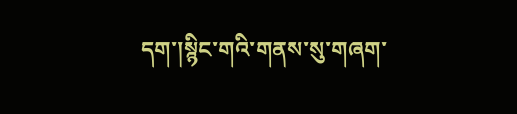དག་།སྙིང་གའི་གནས་སུ་གཞག་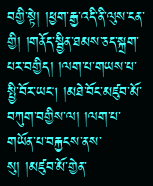བགྱི་སྟེ། །ཕྱག་རྒྱ་འདི་ནི་ལུས་ངན་གྱི། །གནོད་སྦྱིན་ཐམས་ཅད་སྐྲག་ པར་བགྱིད། །ལག་པ་གཡས་པ་སྤྱི་བོར་ཡང། །མཐེ་བོང་མཛུབ་མོ་བཀུག་བགྱིས་ལ། །ལག་པ་གཡོན་པ་བརྐྱངས་ནས་སུ། །མཛུབ་མོ་གྱེན་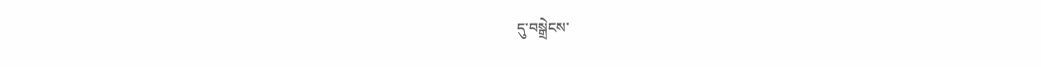དུ་བསྒྲེངས་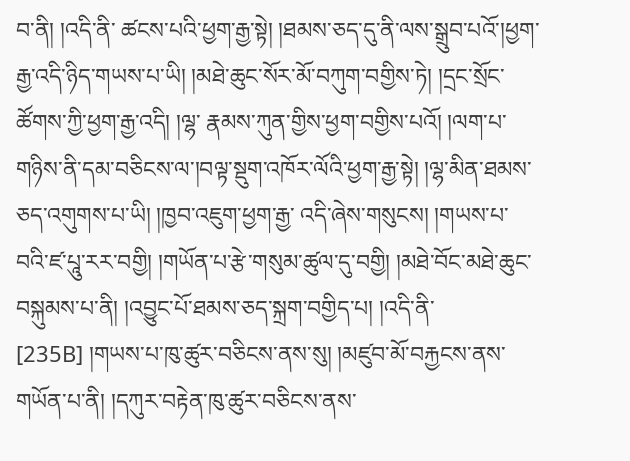བ་ནི། །འདི་ནི་ ཚངས་པའི་ཕྱག་རྒྱ་སྟེ། །ཐམས་ཅད་དུ་ནི་ལས་སྒྲུབ་པའོ་།ཕྱག་རྒྱ་འདི་ཉིད་གཡས་པ་ཡི། །མཐེ་ཆུང་སོར་མོ་བཀུག་བགྱིས་ཏེ། །དྲང་སྲོང་ཚོགས་ཀྱི་ཕྱག་རྒྱ་འདི། །ལྷ་ རྣམས་ཀུན་གྱིས་ཕྱག་བགྱིས་པའོ། །ལག་པ་གཉིས་ནི་དམ་བཅིངས་ལ་།བལྟ་སྡུག་འཁོར་ལོའི་ཕྱག་རྒྱ་སྟེ། །ལྷ་མིན་ཐམས་ཅད་འགུགས་པ་ཡི། །ཁྱབ་འཇུག་ཕྱག་རྒྱ་ འདི་ཞེས་གསུངས། །གཡས་པ་བའི་ཛ་པཱུ་རར་བགྱི། །གཡོན་པ་རྩེ་གསུམ་ཚུལ་དུ་བགྱི། །མཐེ་བོང་མཐེ་ཆུང་བསྐུམས་པ་ནི། །འབྱུང་པོ་ཐམས་ཅད་སྐྲག་བགྱིད་པ། །འདི་ནི་ [235B] །གཡས་པ་ཁུ་ཚུར་བཅིངས་ནས་སུ། །མཛུབ་མོ་བརྐྱངས་ནས་གཡོན་པ་ནི། །དཀུར་བརྟེན་ཁུ་ཚུར་བཅིངས་ནས་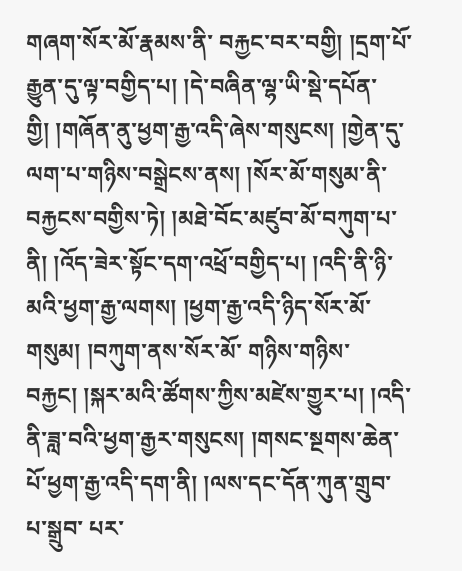གཞག་སོར་མོ་རྣམས་ནི་ བརྐྱང་བར་བགྱི། །དྲག་པོ་རྒྱུན་དུ་ལྟ་བགྱིད་པ། །དེ་བཞིན་ལྷ་ཡི་སྡེ་དཔོན་གྱི། །གཞོན་ནུ་ཕྱག་རྒྱ་འདི་ཞེས་གསུངས། །གྱེན་དུ་ལག་པ་གཉིས་བསྒྲེངས་ནས། །སོར་མོ་གསུམ་ནི་ བརྐྱངས་བགྱིས་ཏེ། །མཐེ་བོང་མཛུབ་མོ་བཀུག་པ་ནི། །འོད་ཟེར་སྟོང་དག་འཕྲོ་བགྱིད་པ། །འདི་ནི་ཉི་མའི་ཕྱག་རྒྱ་ལགས། །ཕྱག་རྒྱ་འདི་ཉིད་སོར་མོ་གསུམ། །བཀུག་ནས་སོར་མོ་ གཉིས་གཉིས་བརྐྱང། །སྐར་མའི་ཚོགས་ཀྱིས་མཛེས་གྱུར་པ། །འདི་ནི་ཟླ་བའི་ཕྱག་རྒྱར་གསུངས། །གསང་སྔགས་ཆེན་པོ་ཕྱག་རྒྱ་འདི་དག་ནི། །ལས་དང་དོན་ཀུན་གྲུབ་པ་སྒྲུབ་ པར་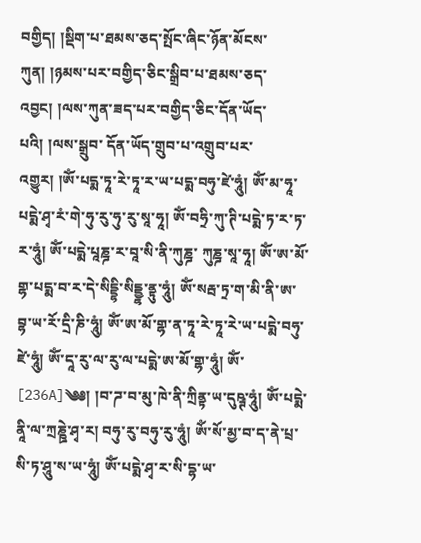བགྱིད། །སྡིག་པ་ཐམས་ཅད་སྤོང་ཞིང་ཉོན་མོངས་ཀུན། །ཉམས་པར་བགྱིད་ཅིང་སྒྲིབ་པ་ཐམས་ཅད་འབྱང། །ལས་ཀུན་ཟད་པར་བགྱིད་ཅིང་དོན་ཡོད་པའི། །ལས་སྒྲུབ་ དོན་ཡོད་གྲུབ་པ་འགྲུབ་པར་འགྱུར། །ཨོཾ་པདྨ་ཏཱ་རེ་ཏཱ་ར་ཡ་པདྨ་བཧུ་ཛེ་ཧཱུཾ། ཨོཾ་མ་ཧཱ་པདྨེ་ཤྭ་རཾ་གེ་ཧུ་རུ་ཧུ་རུ་སཱ་ཧཱ། ཨོཾ་བཧྲི་ཀུ་ཊི་པདྨེ་ཏ་ར་ཏ་ར་ཧཱུཾ། ཨོཾ་པདྨེ་པཱཎྜ་ར་བཱ་སི་ནི་ཀུཎྜ་ ཀུཎྜ་སཱ་ཧཱ། ཨོཾ་ཨ་མོ་གྷ་པདྨ་བ་ར་དེ་སིདྡྷི་སིདྡྱྷ་ནྟུ་ཧཱུཾ། ཨོཾ་སརྦ་ཏྲ་ག་མི་ནི་ཨ་བྷ་ཡ་རོ་དྲི་ཎི་ཧཱུཾ། ཨོཾ་ཨ་མོ་གྷ་ན་ཏཱ་རེ་ཏཱ་རེ་ཡ་པདྨེ་བཧུ་ཛེ་ཧཱུཾ། ཨོཾ་དཱ་རུ་ལ་རུ་ལ་པདྨེ་ཨ་མོ་གྷ་ཧཱུཾ། ཨོཾ་ [236A]༄༅། །བ་ཌ་བ་མུ་ཁེ་ནི་ཀྲིནྟ་ཡ་དུཥྚ་ཧཱུཾ། ཨོཾ་པདྨེ་ནཱི་ལ་ཀྲཎྛེ་ཤྭ་ར། བཧུ་རུ་བཧུ་རུ་ཧཱུཾ། ཨོཾ་སོ་མྱ་བ་ད་ནེ་པྲ་སི་ཏ་ཤཱུ་ས་ཡ་ཧཱུཾ། ཨོཾ་པདྨེ་ཤྭ་ར་སི་དྷ་ཡ་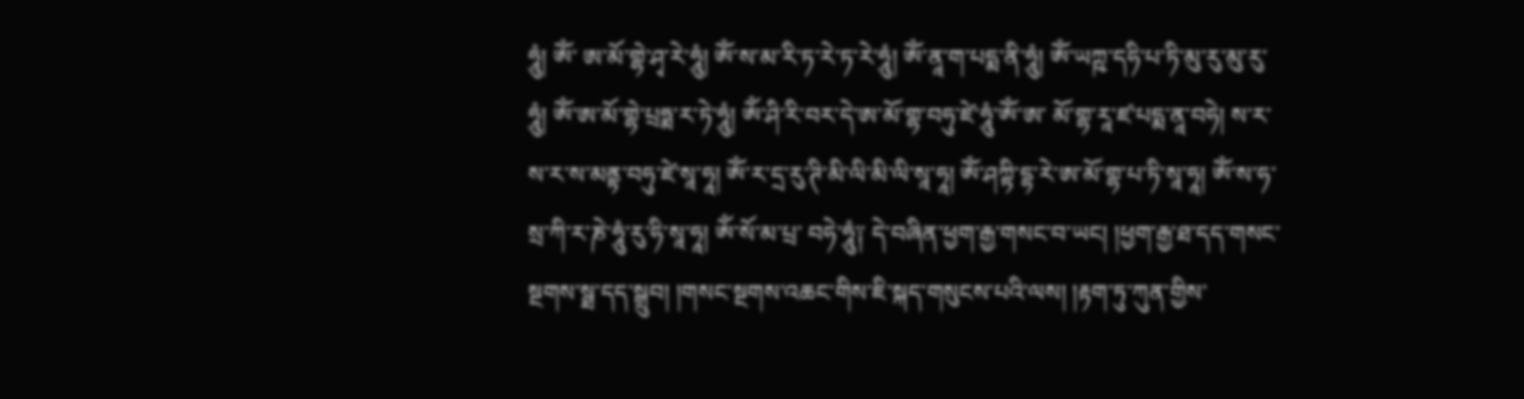ཧཱུཾ། ཨོཾ་ ཨ་མོ་གྷེ་ཤྭ་རེ་ཧཱུཾ། ཨོཾ་ས་མ་རི་ཏ་རེ་ཏ་རེ་ཧཱུཾ། ཨོཾ་ནཱ་ག་པདྨ་ནི་ཧཱུཾ། ཨོཾ་ཡཀྵ་དཧི་པ་ཏི་མུ་རུ་མུ་རུ་ཧཱུཾ། ཨོཾ་ཨ་མོ་གྷེ་པྲཧྨ་ར་ཏེ་ཧཱུཾ། ཨོཾ་ཤི་རི་བར་དེ་ཨ་མོ་གྷ་བཧུ་ཛེ་ཧཱུཾ་ཨོཾ་ཨ་ མོ་གྷ་རཱ་ཛ་པདྨ་ནཱ་བཧེ། ས་ར་ས་ར་ས་མནྟ་བཧུ་ཛེ་སཱ་ཧཱ། ཨོཾ་ར་དྲ་རུ་ཊི་མི་ལི་མི་ལི་སཱ་ཧཱ། ཨོཾ་ཤཀྟི་དྷ་རེ་ཨ་མོ་གྷ་པ་ཏི་སཱ་ཧཱ། ཨོཾ་ས་ཧ་སྲ་ཀི་ར་ཎེ་ཧཱུཾ་རུ་ཧི་སཱ་ཧཱ། ཨོཾ་སོ་མ་པྲ་ བཧེ་ཧཱུཾ༑ དེ་བཞིན་ཕྱག་རྒྱ་གསང་བ་ཡང། །ཕྱག་རྒྱ་ཐ་དད་གསང་སྔགས་སྠ་དད་སྒྲུབ། །གསང་སྔགས་འཆང་གིས་ཇི་སྐད་གསུངས་པའི་ལས། །རྟག་ཏུ་ཀུན་གྱིས་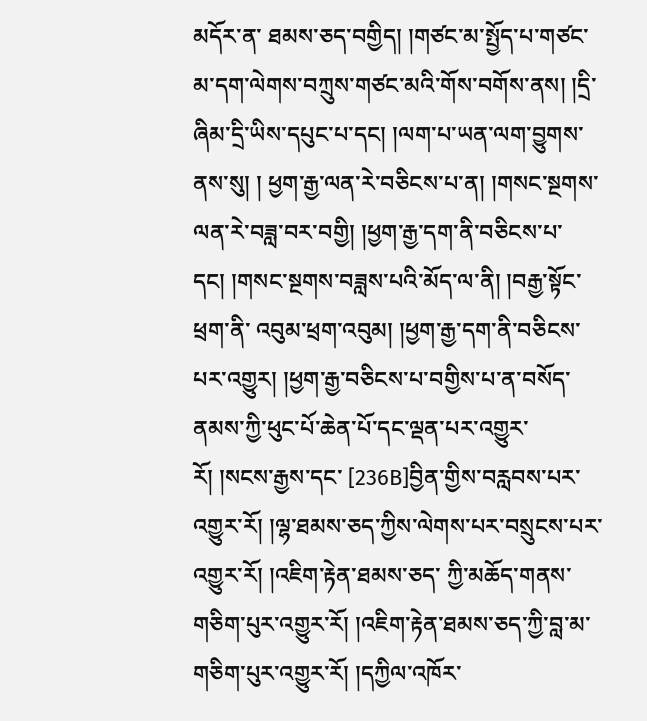མདོར་ན་ ཐམས་ཅད་བགྱིད། །གཙང་མ་སྤྱོད་པ་གཙང་མ་དག་ལེགས་བཀྲུས་གཙང་མའི་གོས་བགོས་ནས། །དྲི་ཞིམ་དྲི་ཡིས་དཔུང་པ་དང། །ལག་པ་ཡན་ལག་བྱུགས་ནས་སུ། ། ཕྱག་རྒྱ་ལན་རེ་བཅིངས་པ་ན། །གསང་སྔགས་ལན་རེ་བཟླ་བར་བགྱི། །ཕྱག་རྒྱ་དག་ནི་བཅིངས་པ་དང། །གསང་སྔགས་བཟླས་པའི་མོད་ལ་ནི། །བརྒྱ་སྟོང་ཕྲག་ནི་ འབུམ་ཕྲག་འབུམ། །ཕྱག་རྒྱ་དག་ནི་བཅིངས་པར་འགྱུར། །ཕྱག་རྒྱ་བཅིངས་པ་བགྱིས་པ་ན་བསོད་ནམས་ཀྱི་ཕུང་པོ་ཆེན་པོ་དང་ལྡན་པར་འགྱུར་རོ། །སངས་རྒྱས་དང་ [236B]བྱིན་གྱིས་བརླབས་པར་འགྱུར་རོ། །ལྷ་ཐམས་ཅད་ཀྱིས་ལེགས་པར་བསྲུངས་པར་འགྱུར་རོ། །འཇིག་རྟེན་ཐམས་ཅད་ ཀྱི་མཆོད་གནས་གཅིག་པུར་འགྱུར་རོ། །འཇིག་རྟེན་ཐམས་ཅད་ཀྱི་བླ་མ་གཅིག་པུར་འགྱུར་རོ། །དཀྱིལ་འཁོར་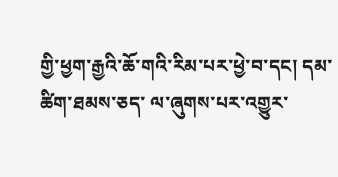གྱི་ཕྱག་རྒྱའི་ཆོ་གའི་རིམ་པར་ཕྱེ་བ་དང། དམ་ཚིག་ཐམས་ཅད་ ལ་ཞུགས་པར་འགྱུར་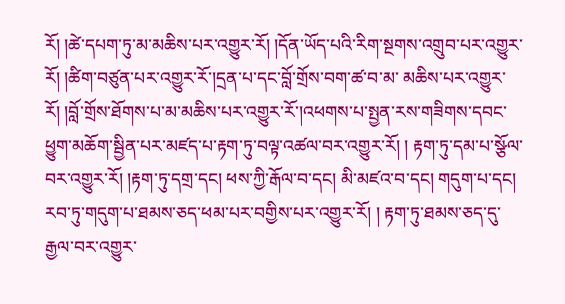རོ། །ཚེ་དཔག་ཏུ་མ་མཆིས་པར་འགྱུར་རོ། །དོན་ཡོད་པའི་རིག་སྔགས་འགྲུབ་པར་འགྱུར་རོ། །ཚིག་བཙུན་པར་འགྱུར་རོ་།དྲན་པ་དང་བློ་གྲོས་བག་ཚ་བ་མ་ མཆིས་པར་འགྱུར་རོ། །བློ་གྲོས་ཐོགས་པ་མ་མཆིས་པར་འགྱུར་རོ་།འཕགས་པ་སྤྱན་རས་གཟིགས་དབང་ཕྱུག་མཆོག་སྦྱིན་པར་མཛད་པ་རྟག་ཏུ་བལྟ་འཚལ་བར་འགྱུར་རོ། ། རྟག་ཏུ་དམ་པ་སྩོལ་བར་འགྱུར་རོ། །རྟག་ཏུ་དགྲ་དང། ཕས་ཀྱི་རྒོལ་བ་དང། མི་མཛའ་བ་དང། གདུག་པ་དང། རབ་ཏུ་གདུག་པ་ཐམས་ཅད་ཕམ་པར་བགྱིས་པར་འགྱུར་རོ། ། རྟག་ཏུ་ཐམས་ཅད་དུ་རྒྱལ་བར་འགྱུར་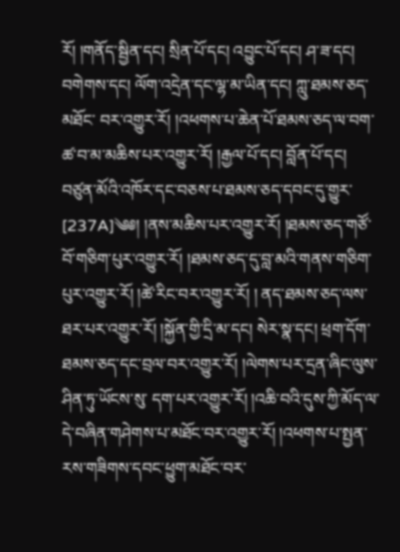རོ། །གནོད་སྦྱིན་དང། སྲིན་པོ་དང། འབྱུང་པོ་དང། ཤ་ཟ་དང། བགེགས་དང། ལོག་འདྲེན་དང་ལྷ་མ་ཡིན་དང། ཀླུ་ཐམས་ཅད་མཐོང་ བར་འགྱུར་རོ། །འཕགས་པ་ཆེན་པོ་ཐམས་ཅད་ལ་བག་ཚ་བ་མ་མཆིས་པར་འགྱུར་རོ། །རྒྱལ་པོ་དང། བློན་པོ་དང། བཙུན་མོའི་འཁོར་དང་བཅས་པ་ཐམས་ཅད་དབང་དུ་གྱུར་ [237A]༄༅། །ནས་མཆིས་པར་འགྱུར་རོ། །ཐམས་ཅད་གཙོ་བོ་གཅིག་པུར་འགྱུར་རོ། །ཐམས་ཅད་དུ་བླ་མའི་གནས་གཅིག་པུར་འགྱུར་རོ། །ཚེ་རིང་བར་འགྱུར་རོ། ། ནད་ཐམས་ཅད་ལས་ཐར་པར་འགྱུར་རོ། །སྐྱོན་གྱི་དྲི་མ་དང། སེར་སྣ་དང། ཕྲག་དོག་ཐམས་ཅད་དང་བྲལ་བར་འགྱུར་རོ། །ལེགས་པར་དྲན་ཞིང་ལུས་ཤིན་ཏུ་ཡོངས་སུ་ དག་པར་འགྱུར་རོ། །འཆི་བའི་དུས་ཀྱི་མོད་ལ་དེ་བཞིན་གཤེགས་པ་མཐོང་བར་འགྱུར་རོ། །འཕགས་པ་སྤྱན་རས་གཟིགས་དབང་ཕྱུག་མཐོང་བར་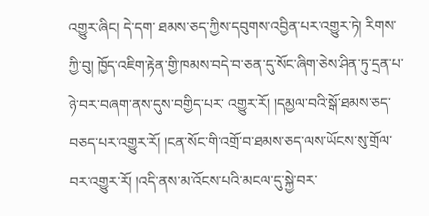འགྱུར་ཞིང། དེ་དག་ ཐམས་ཅད་ཀྱིས་དབུགས་འབྱིན་པར་འགྱུར་ཏེ། རིགས་ཀྱི་བུ། ཁྱོད་འཇིག་རྟེན་གྱི་ཁམས་བདེ་བ་ཅན་དུ་སོང་ཞིག་ཅེས་ཤིན་ཏུ་དྲན་པ་ཉེ་བར་བཞག་ནས་དུས་བགྱིད་པར་ འགྱུར་རོ། །དམྱལ་བའི་སྒོ་ཐམས་ཅད་བཅད་པར་འགྱུར་རོ། །ངན་སོང་གི་འགྲོ་བ་ཐམས་ཅད་ལས་ཡོངས་སུ་གྲོལ་བར་འགྱུར་རོ། །འདི་ནས་མ་འོངས་པའི་མངལ་དུ་སྐྱེ་བར་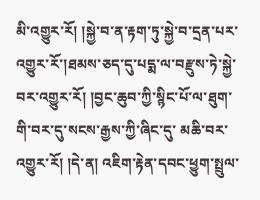མི་འགྱུར་རོ། །སྐྱེ་བ་ན་རྟག་ཏུ་སྐྱེ་བ་དྲན་པར་འགྱུར་རོ་།ཐམས་ཅད་དུ་པདྨ་ལ་བརྫུས་ཏེ་སྐྱེ་བར་འགྱུར་རོ། །བྱང་ཆུབ་ཀྱི་སྙིང་པོ་ལ་ཐུག་གི་བར་དུ་སངས་རྒྱས་ཀྱི་ཞིང་དུ་ མཆི་བར་འགྱུར་རོ། །དེ་ན། འཇིག་རྟེན་དབང་ཕྱུག་སྤྲུལ་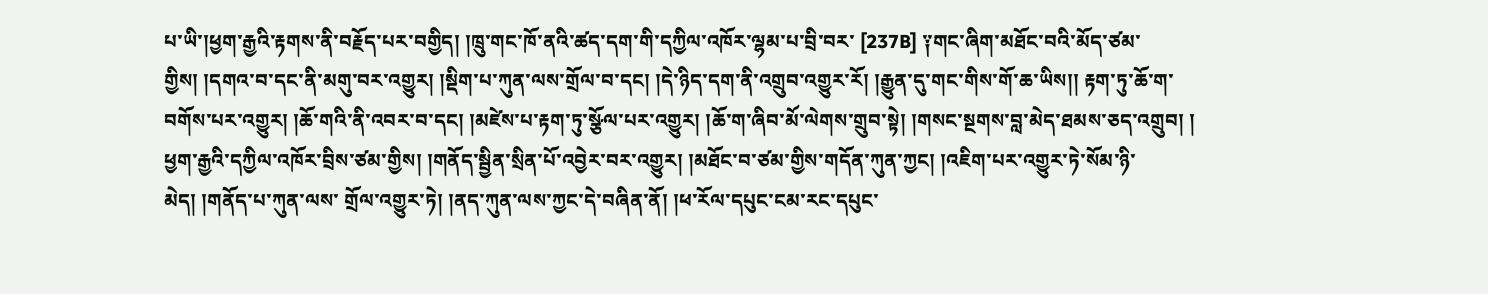པ་ཡི་།ཕྱག་རྒྱའི་རྟགས་ནི་བརྗོད་པར་བགྱིད། །ཁྲུ་གང་ཁོ་ནའི་ཚད་དག་གི་དཀྱིལ་འཁོར་ལྷམ་པ་བྲི་བར་ [237B] ༑གང་ཞིག་མཐོང་བའི་མོད་ཙམ་གྱིས། །དགའ་བ་དང་ནི་མགུ་བར་འགྱུར། །སྡིག་པ་ཀུན་ལས་གྲོལ་བ་དང། །དེ་ཉིད་དག་ནི་འགྲུབ་འགྱུར་རོ། །རྒྱུན་དུ་གང་གིས་གོ་ཆ་ཡིས།། རྟག་ཏུ་ཆོ་ག་བགོས་པར་འགྱུར། །ཆོ་གའི་ནི་འབར་བ་དང། །མཛེས་པ་རྟག་ཏུ་སྩོལ་པར་འགྱུར། །ཆོ་ག་ཞིབ་མོ་ལེགས་གྲུབ་སྟེ། །གསང་སྔགས་བླ་མེད་ཐམས་ཅད་འགྲུབ། ། ཕྱག་རྒྱའི་དཀྱིལ་འཁོར་བྲིས་ཙམ་གྱིས། །གནོད་སྦྱིན་སྲིན་པོ་འབྱེར་བར་འགྱུར། །མཐོང་བ་ཙམ་གྱིས་གདོན་ཀུན་ཀྱང། །འཇིག་པར་འགྱུར་ཏེ་སོམ་ཉི་མེད། །གནོད་པ་ཀུན་ལས་ གྲོལ་འགྱུར་ཏེ། །ནད་ཀུན་ལས་ཀྱང་དེ་བཞིན་ནོ། །ཕ་རོལ་དཔུང་ངམ་རང་དཔུང་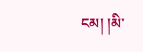ངམ། །མི་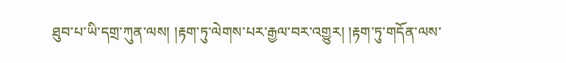ཐུབ་པ་ཡི་དགྲ་ཀུན་ལས། །རྟག་ཏུ་ལེགས་པར་རྒྱལ་བར་འགྱུར། །རྟག་ཏུ་གདོན་ལས་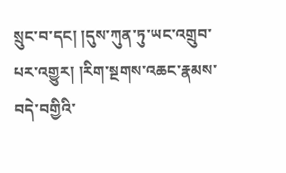སྲུང་བ་དང། །དུས་ཀུན་ཏུ་ཡང་འགྲུབ་པར་འགྱུར། །རིག་སྔགས་འཆང་རྣམས་བདེ་བགྱིའི་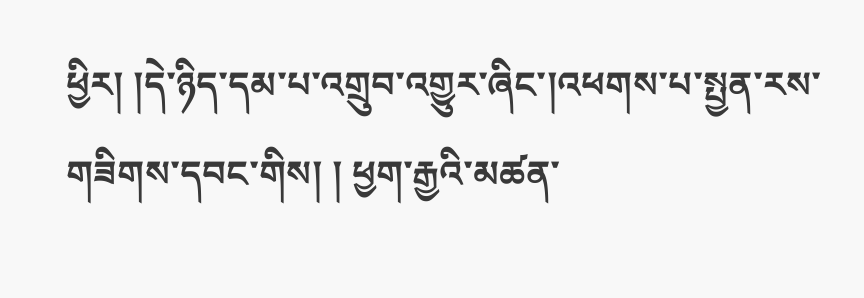ཕྱིར། །དེ་ཉིད་དམ་པ་འགྲུབ་འགྱུར་ཞིང་།འཕགས་པ་སྤྱན་རས་གཟིགས་དབང་གིས། ། ཕྱག་རྒྱའི་མཚན་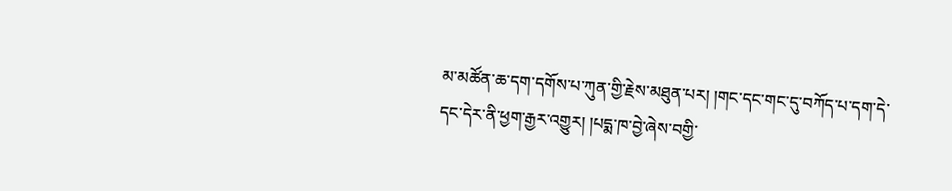མ་མཚོན་ཆ་དག་དགོས་པ་ཀུན་གྱི་རྗེས་མཐུན་པར། །གང་དང་གང་དུ་བཀོད་པ་དག་དེ་དང་དེར་ནི་ཕྱག་རྒྱར་འགྱུར། །པདྨ་ཁ་བྱེ་ཞེས་བགྱི་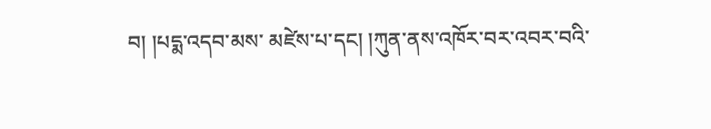བ། །པདྨ་འདབ་མས་ མཛེས་པ་དང། །ཀུན་ནས་འཁོར་བར་འབར་བའི་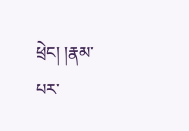ཕྲེང། །རྣམ་པར་